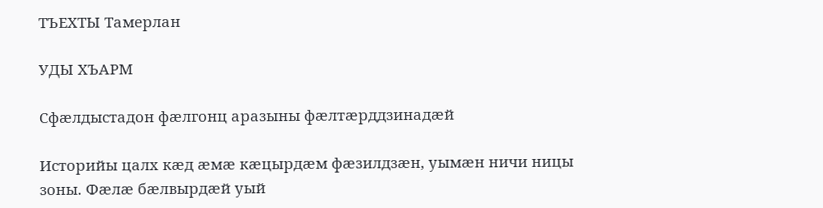ТЪЕХТЫ Тамерлан

УДЫ ХЪАРМ

Сфæлдыстадон фæлгонц аразыны фæлтæрддзинадæй

Историйы цалх кæд æмæ кæцырдæм фæзилдзæн, уымæн ничи ницы зоны. Фæлæ бæлвырдæй уый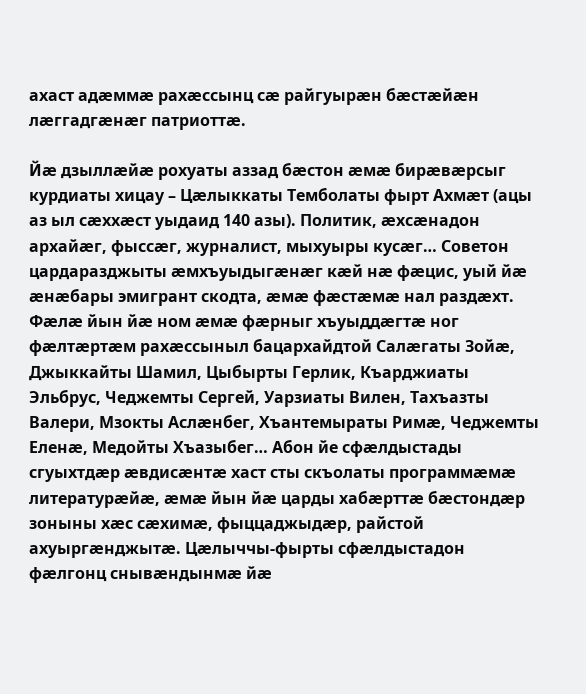ахаст адæммæ рахæссынц сæ райгуырæн бæстæйæн лæггадгæнæг патриоттæ.

Йæ дзыллæйæ рохуаты аззад бæстон æмæ бирæвæрсыг курдиаты хицау – Цæлыккаты Темболаты фырт Ахмæт (ацы аз ыл сæххæст уыдаид 140 азы). Политик, æхсæнадон архайæг, фыссæг, журналист, мыхуыры кусæг… Советон цардаразджыты æмхъуыдыгæнæг кæй нæ фæцис, уый йæ æнæбары эмигрант скодта, æмæ фæстæмæ нал раздæхт. Фæлæ йын йæ ном æмæ фæрныг хъуыддæгтæ ног фæлтæртæм рахæссыныл бацархайдтой Салæгаты Зойæ, Джыккайты Шамил, Цыбырты Герлик, Къарджиаты Эльбрус, Чеджемты Сергей, Уарзиаты Вилен, Тахъазты Валери, Мзокты Аслæнбег, Хъантемыраты Римæ, Чеджемты Еленæ, Медойты Хъазыбег… Абон йе сфæлдыстады сгуыхтдæр æвдисæнтæ хаст сты скъолаты программæмæ литературæйæ, æмæ йын йæ царды хабæрттæ бæстондæр зоныны хæс сæхимæ, фыццаджыдæр, райстой ахуыргæнджытæ. Цæлыччы-фырты сфæлдыстадон фæлгонц снывæндынмæ йæ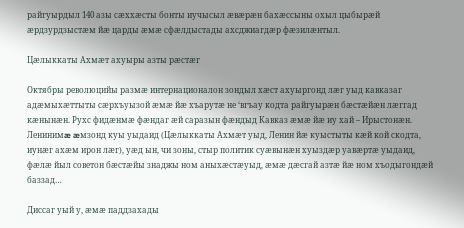райгуырдыл 140 азы сæххæсты бонты иучысыл æвæрæн бахæссыны охыл цыбырæй æрдзурдзыстæм йæ царды æмæ сфæлдыстады ахсджиагдæр фæзилæнтыл.

Цæлыккаты Ахмæт ахуыры азты рæстæг

Октябры революцийы размæ интернационалон зондыл хæст ахуыргонд лæг уыд кавказаг адæмыхæттыты сæрхъуызой æмæ йæ хъарутæ не ‘вгъау кодта райгуырæн бæстæйæн лæггад кæнынæн. Рухс фидæнмæ фæндаг æй саразын фæндыд Кавказ æмæ йæ иу хай – Ирыстонæн. Ленинимæ æмзонд куы уыдаид (Цæлыккаты Ахмæт уыд, Ленин йæ куыстыты кæй кой скодта, иунæг ахæм ирон лæг), уæд ын, чи зоны, стыр политик суæвынæн хуыздæр уавæртæ уыдаид, фæлæ йыл советон бæстæйы знаджы ном аныхæстæуыд, æмæ дæсгай азтæ йæ ном хъодыгондæй баззад…

Диссаг уый у, æмæ паддзахады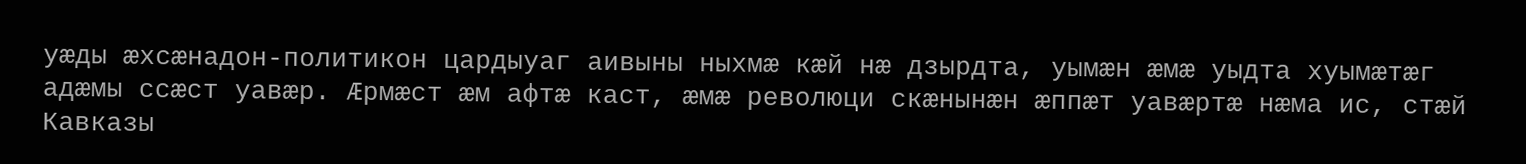уæды æхсæнадон-политикон цардыуаг аивыны ныхмæ кæй нæ дзырдта, уымæн æмæ уыдта хуымæтæг адæмы ссæст уавæр. Æрмæст æм афтæ каст, æмæ революци скæнынæн æппæт уавæртæ нæма ис, стæй Кавказы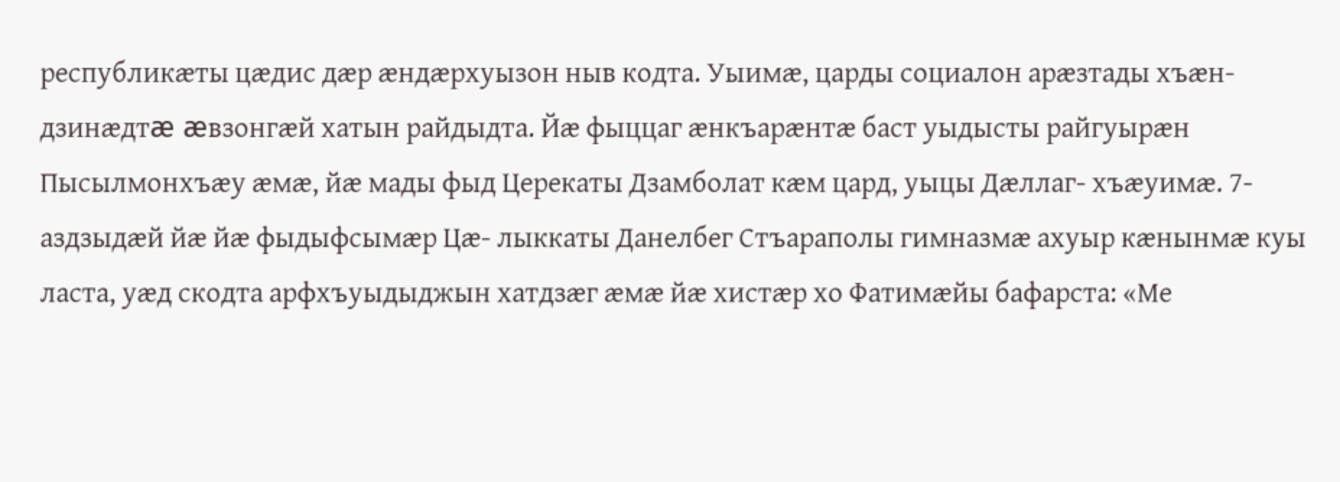республикæты цæдис дæр æндæрхуызон ныв кодта. Уыимæ, царды социалон арæзтады хъæн- дзинæдтæ æвзонгæй хатын райдыдта. Йæ фыццаг æнкъарæнтæ баст уыдысты райгуырæн Пысылмонхъæу æмæ, йæ мады фыд Церекаты Дзамболат кæм цард, уыцы Дæллаг- хъæуимæ. 7-аздзыдæй йæ йæ фыдыфсымæр Цæ- лыккаты Данелбег Стъараполы гимназмæ ахуыр кæнынмæ куы ласта, уæд скодта арфхъуыдыджын хатдзæг æмæ йæ хистæр хо Фатимæйы бафарста: «Ме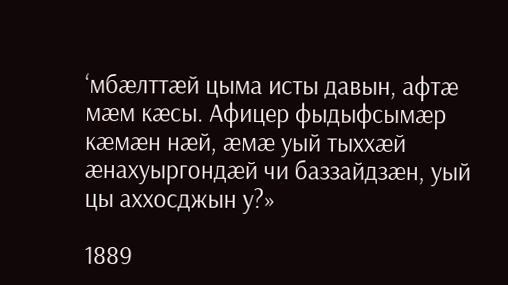‘мбæлттæй цыма исты давын, афтæ мæм кæсы. Афицер фыдыфсымæр кæмæн нæй, æмæ уый тыххæй æнахуыргондæй чи баззайдзæн, уый цы аххосджын у?»

1889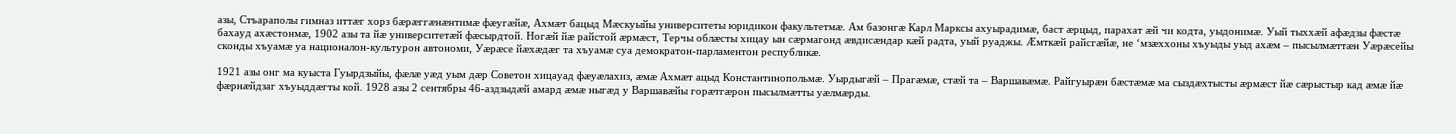азы, Стъараполы гимназ иттæг хорз бæрæггæнæнтимæ фæугæйæ, Ахмæт бацыд Мæскуыйы университеты юридикон факультетмæ. Ам базонгæ Карл Марксы ахуырадимæ, баст æрцыд, парахат æй чи кодта, уыдонимæ. Уый тыххæй афæдзы фæстæ бахауд ахæстонмæ, 1902 азы та йæ университетæй фæсырдтой. Ногæй йæ райстой æрмæст, Терчы облæсты хицау ын сæрмагонд æвдисæндар кæй радта, уый руаджы. Æмткæй райсгæйæ, не ‘мзæххоны хъуыды уыд ахæм – пысылмæттæн Уæрæсейы сконды хъуамæ уа националон-культурон автономи, Уæрæсе йæхæдæг та хъуамæ суа демократон-парламентон республикæ.

1921 азы онг ма куыста Гуырдзыйы, фæлæ уæд уым дæр Советон хицауад фæуæлахиз, æмæ Ахмæт ацыд Константинопольмæ. Уырдыгæй – Прагæмæ, стæй та – Варшавæмæ. Райгуырæн бæстæмæ ма сыздæхтысты æрмæст йæ сæрыстыр кад æмæ йæ фæрнæйдзаг хъуыддæгты кой. 1928 азы 2 сентябры 46-аздзыдæй амард æмæ ныгæд у Варшавæйы горæтгæрон пысылмæтты уæлмæрды.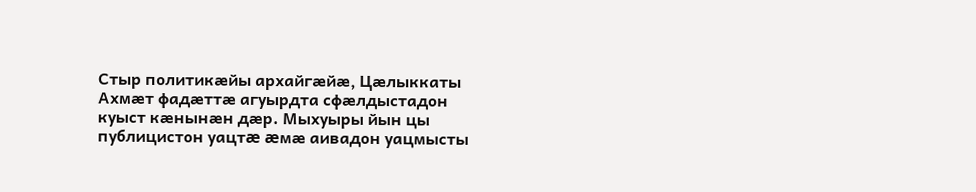Стыр политикæйы архайгæйæ, Цæлыккаты Ахмæт фадæттæ агуырдта сфæлдыстадон куыст кæнынæн дæр. Мыхуыры йын цы публицистон уацтæ æмæ аивадон уацмысты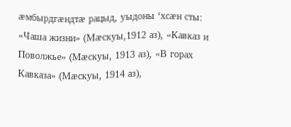æмбырдгæндтæ рацыд, уыдоны ‘хсæн сты: «Чаша жизни» (Мæскуы,1912 аз), «Кавказ и Поволжье» (Мæскуы, 1913 аз), «В горах Кавказа» (Мæскуы, 1914 аз),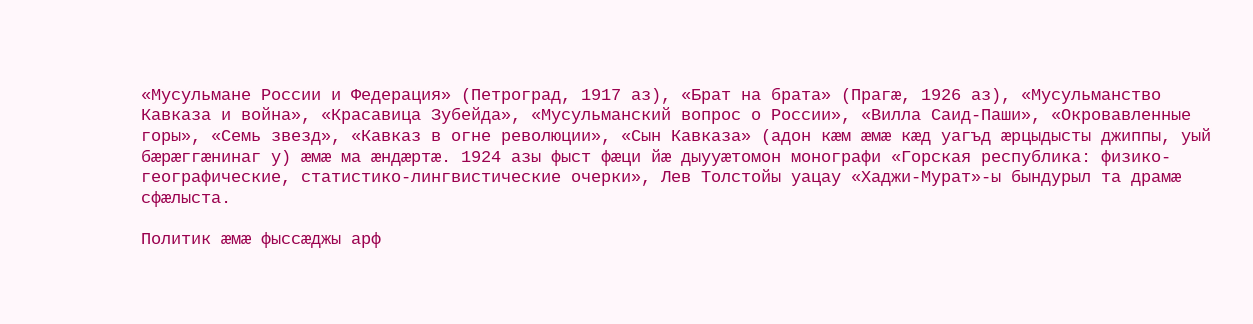«Мусульмане России и Федерация» (Петроград, 1917 аз), «Брат на брата» (Прагæ, 1926 аз), «Мусульманство Кавказа и война», «Красавица Зубейда», «Мусульманский вопрос о России», «Вилла Саид-Паши», «Окровавленные горы», «Семь звезд», «Кавказ в огне революции», «Сын Кавказа» (адон кæм æмæ кæд уагъд æрцыдысты джиппы, уый бæрæггæнинаг у) æмæ ма æндæртæ. 1924 азы фыст фæци йæ дыууæтомон монографи «Горская республика: физико-географические, статистико-лингвистические очерки», Лев Толстойы уацау «Хаджи-Мурат»-ы бындурыл та драмæ сфæлыста.

Политик æмæ фыссæджы арф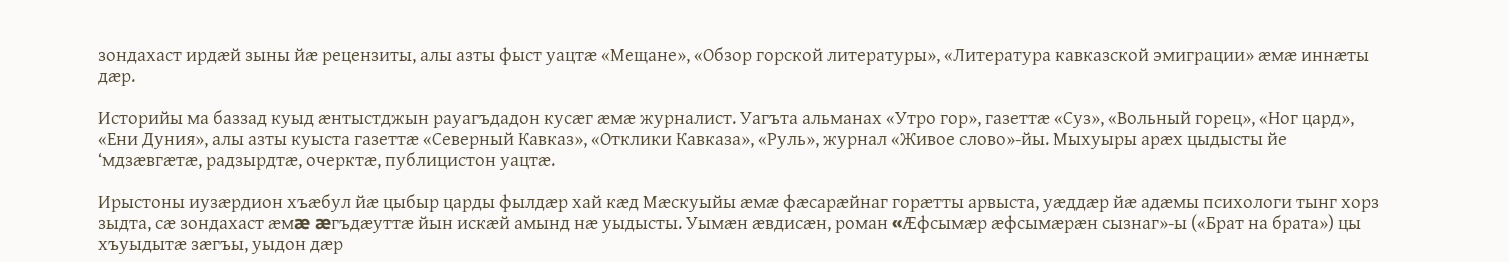зондахаст ирдæй зыны йæ рецензиты, алы азты фыст уацтæ «Мещане», «Обзор горской литературы», «Литература кавказской эмиграции» æмæ иннæты дæр.

Историйы ма баззад куыд æнтыстджын рауагъдадон кусæг æмæ журналист. Уагъта альманах «Утро гор», газеттæ «Суз», «Вольный горец», «Ног цард», «Ени Дуния», алы азты куыста газеттæ «Северный Кавказ», «Отклики Кавказа», «Руль», журнал «Живое слово»-йы. Мыхуыры арæх цыдысты йе ‘мдзæвгæтæ, радзырдтæ, очерктæ, публицистон уацтæ.

Ирыстоны иузæрдион хъæбул йæ цыбыр царды фылдæр хай кæд Мæскуыйы æмæ фæсарæйнаг горæтты арвыста, уæддæр йæ адæмы психологи тынг хорз зыдта, сæ зондахаст æмæ æгъдæуттæ йын искæй амынд нæ уыдысты. Уымæн æвдисæн, роман «Æфсымæр æфсымæрæн сызнаг»-ы («Брат на брата») цы хъуыдытæ зæгъы, уыдон дæр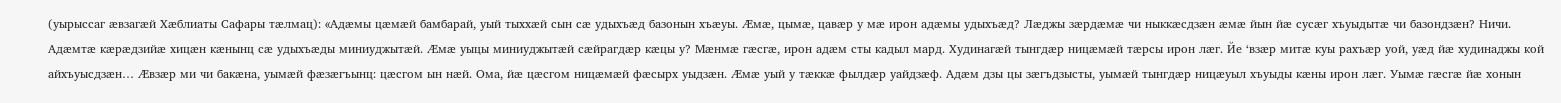(уырыссаг æвзагæй Хæблиаты Сафары тæлмац): «Адæмы цæмæй бамбарай, уый тыххæй сын сæ удыхъæд базонын хъæуы. Æмæ, цымæ, цавæр у мæ ирон адæмы удыхъæд? Лæджы зæрдæмæ чи ныккæсдзæн æмæ йын йæ сусæг хъуыдытæ чи базондзæн? Ничи. Адæмтæ кæрæдзийæ хицæн кæнынц сæ удыхъæды миниуджытæй. Æмæ уыцы миниуджытæй сæйрагдæр кæцы у? Мæнмæ гæсгæ, ирон адæм сты кадыл мард. Худинагæй тынгдæр ницæмæй тæрсы ирон лæг. Йе ‘взæр митæ куы рахъæр уой, уæд йæ худинаджы кой айхъуысдзæн… Æвзæр ми чи бакæна, уымæй фæзæгъынц: цæсгом ын нæй. Ома, йæ цæсгом ницæмæй фæсырх уыдзæн. Æмæ уый у тæккæ фылдæр уайдзæф. Адæм дзы цы зæгъдзысты, уымæй тынгдæр ницæуыл хъуыды кæны ирон лæг. Уымæ гæсгæ йæ хонын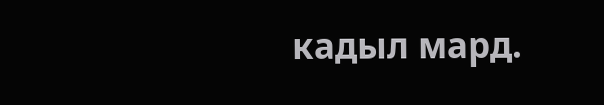кадыл мард.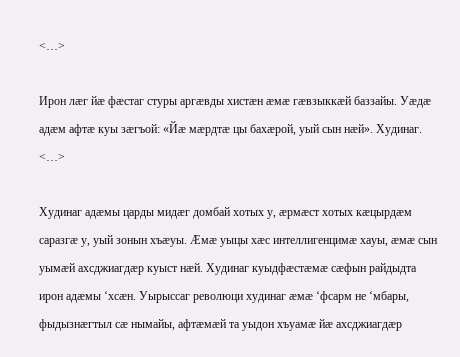<…>

Ирон лæг йæ фæстаг стуры аргæвды хистæн æмæ гæвзыккæй баззайы. Уæдæ адæм афтæ куы зæгъой: «Йæ мæрдтæ цы бахæрой, уый сын нæй». Худинаг. <…>

Худинаг адæмы царды мидæг домбай хотых у, æрмæст хотых кæцырдæм саразгæ у, уый зонын хъæуы. Æмæ уыцы хæс интеллигенцимæ хауы, æмæ сын уымæй ахсджиагдæр куыст нæй. Худинаг куыдфæстæмæ сæфын райдыдта ирон адæмы ‘хсæн. Уырыссаг революци худинаг æмæ ‘фсарм не ‘мбары, фыдызнæгтыл сæ нымайы, афтæмæй та уыдон хъуамæ йæ ахсджиагдæр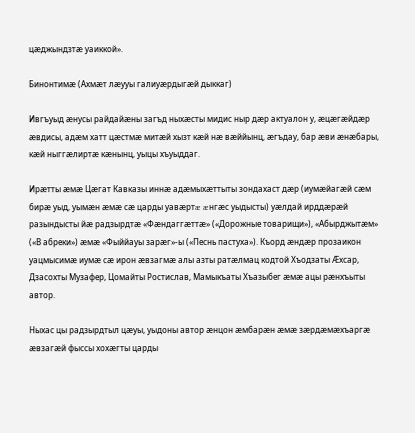цæджындзтæ уаиккой».

Бинонтимæ (Ахмæт лæууы галиуæрдыгæй дыккаг)

Ивгъуыд æнусы райдайæны загъд ныхæсты мидис ныр дæр актуалон у, æцæгæйдæр æвдисы, адæм хатт цæстмæ митæй хызт кæй нæ вæййынц, æгъдау, бар æви æнæбары, кæй ныггæлиртæ кæнынц, уыцы хъуыддаг.

Ирæтты æмæ Цæгат Кавказы иннæ адæмыхæттыты зондахаст дæр (иумæйагæй сæм бирæ уыд, уымæн æмæ сæ царды уавæртæ æнгæс уыдысты) уæлдай ирддæрæй разындысты йæ радзырдтæ «Фæндаггæттæ» («Дорожные товарищи»), «Абырджытæм» («В абреки») æмæ «Фыййауы зарæг»-ы («Песнь пастуха»). Къорд æндæр прозаикон уацмысимæ иумæ сæ ирон æвзагмæ алы азты ратæлмац кодтой Хъодзаты Æхсар, Дзасохты Музафер, Цомайты Ростислав, Мамыкъаты Хъазыбег æмæ ацы рæнхъыты автор.

Ныхас цы радзырдтыл цæуы, уыдоны автор æнцон æмбарæн æмæ зæрдæмæхъаргæ æвзагæй фыссы хохæгты царды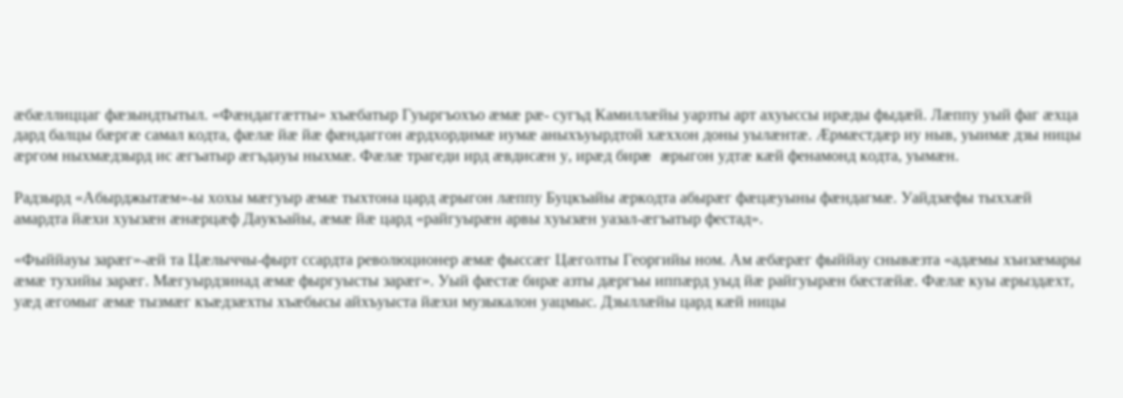æбæллиццаг фæзындтытыл. «Фæндаггæтты» хъæбатыр Гуыргъохъо æмæ рæ- сугъд Камиллæйы уарзты арт ахуыссы ирæды фыдæй. Лæппу уый фаг æхца дард балцы бæргæ самал кодта, фæлæ йæ йæ фæндаггон æрдхордимæ иумæ аныхъуырдтой хæххон доны уылæнтæ. Æрмæстдæр иу ныв, уыимæ дзы ницы æргом ныхмæдзырд ис æгъатыр æгъдауы ныхмæ. Фæлæ трагеди ирд æвдисæн у, ирæд бирæ æрыгон удтæ кæй фенамонд кодта, уымæн.

Радзырд «Абырджытæм»-ы хохы мæгуыр æмæ тыхтона цард æрыгон лæппу Буцкъайы æркодта абырæг фæцæуыны фæндагмæ. Уайдзæфы тыххæй амардта йæхи хуызæн æнæрцæф Даукъайы, æмæ йæ цард «райгуырæн арвы хуызæн уазал-æгъатыр фестад».

«Фыййауы зарæг»-æй та Цæлыччы-фырт ссардта революционер æмæ фыссæг Цæголты Георгийы ном. Ам æбæрæг фыййау снывæзта «адæмы хъизæмары æмæ тухийы зарæг. Мæгуырдзинад æмæ фыргуысты зарæг». Уый фæстæ бирæ азты дæргъы иппæрд уыд йæ райгуырæн бæстæйæ. Фæлæ куы æрыздæхт, уæд æгомыг æмæ тызмæг къæдзæхты хъæбысы айхъуыста йæхи музыкалон уацмыс. Дзыллæйы цард кæй ницы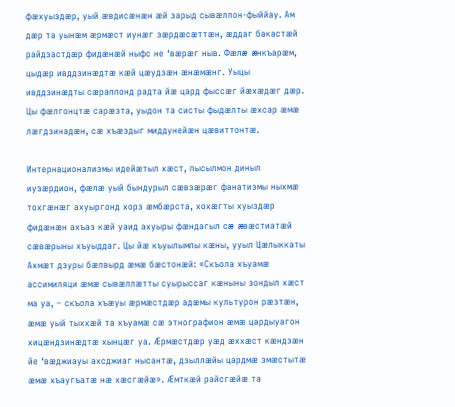фæхуыздæр, уый æвдисæнæн æй зарыд сывæллон-фыййау. Ам дæр та уынæм æрмæст иунæг зæрдæсæттæн, æддаг бакастæй райдзастдæр фидæнæй ныфс не ‘вæрæг ныв. Фæлæ æнкъарæм, цыдæр ивддзинæдтæ кæй цæудзæн æнæмæнг. Уыцы ивддзинæдты сæраппонд радта йæ цард фыссæг йæхæдæг дæр. Цы фæлгонцтæ сарæзта, уыдон та систы фыдæлты æхсар æмæ лæгдзинадæн, сæ хъæздыг миддунейæн цæвиттонтæ.

Интернационализмы идейæтыл хæст, пысылмон диныл иузæрдион, фæлæ уый бындурыл сæвзæрæг фанатизмы ныхмæ тохгæнæг ахуыргонд хорз æмбæрста, хохæгты хуыздæр фидæнæн ахъаз кæй уаид ахуыры фæндагыл сæ æвæстиатæй сæвæрыны хъуыддаг. Цы йæ къуылымпы кæны, ууыл Цæлыккаты Ахмæт дзуры бæлвырд æмæ бæстонæй: «Скъола хъуамæ ассимиляци æмæ сывæллæтты суырыссаг кæныны зондыл хæст ма уа, – скъола хъæуы æрмæстдæр адæмы культурон рæзтæн, æмæ уый тыххæй та хъуамæ сæ этнографион æмæ цардыуагон хицæндзинæдтæ хынцæг уа. Æрмæстдæр уæд æххæст кæндзæн йе ‘вæджиауы ахсджиаг нысантæ, дзыллæйы цардмæ змæстытæ æмæ хъаугъатæ нæ хæсгæйæ». Æмткæй райсгæйæ та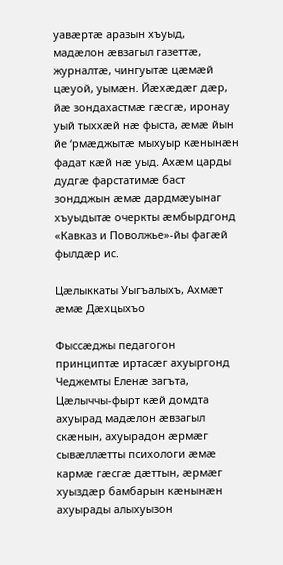уавæртæ аразын хъуыд, мадæлон æвзагыл газеттæ, журналтæ, чингуытæ цæмæй цæуой, уымæн. Йæхæдæг дæр, йæ зондахастмæ гæсгæ, иронау уый тыххæй нæ фыста, æмæ йын йе ‘рмæджытæ мыхуыр кæнынæн фадат кæй нæ уыд. Ахæм царды дудгæ фарстатимæ баст зондджын æмæ дардмæуынаг хъуыдытæ очеркты æмбырдгонд «Кавказ и Поволжье»-йы фагæй фылдæр ис.

Цæлыккаты Уыгъалыхъ, Ахмæт æмæ Дæхцыхъо

Фыссæджы педагогон принциптæ иртасæг ахуыргонд Чеджемты Еленæ загъта, Цæлыччы-фырт кæй домдта ахуырад мадæлон æвзагыл скæнын, ахуырадон æрмæг сывæллæтты психологи æмæ кармæ гæсгæ дæттын, æрмæг хуыздæр бамбарын кæнынæн ахуырады алыхуызон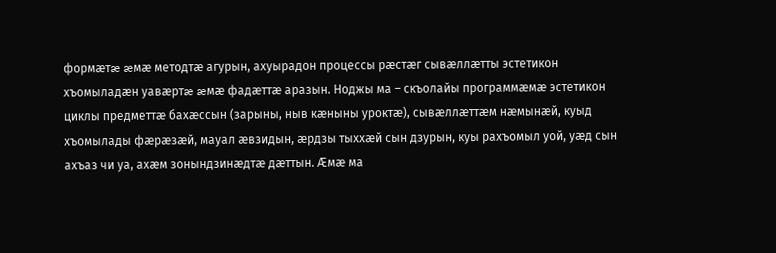формæтæ æмæ методтæ агурын, ахуырадон процессы рæстæг сывæллæтты эстетикон хъомыладæн уавæртæ æмæ фадæттæ аразын. Ноджы ма – скъолайы программæмæ эстетикон циклы предметтæ бахæссын (зарыны, ныв кæныны уроктæ), сывæллæттæм нæмынæй, куыд хъомылады фæрæзæй, мауал æвзидын, æрдзы тыххæй сын дзурын, куы рахъомыл уой, уæд сын ахъаз чи уа, ахæм зонындзинæдтæ дæттын. Æмæ ма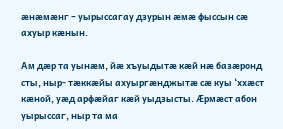æнæмæнг – уырыссагау дзурын æмæ фыссын сæ ахуыр кæнын.

Ам дæр та уынæм, йæ хъуыдытæ кæй нæ базæронд сты, ныр- тæккæйы ахуыргæнджытæ сæ куы ‘ххæст кæной, уæд арфæйаг кæй уыдзысты. Æрмæст абон уырыссаг, ныр та ма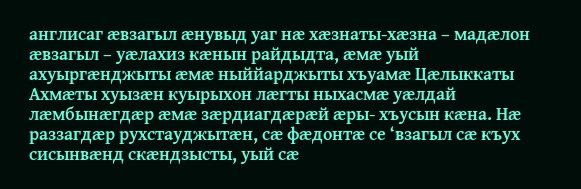англисаг æвзагыл æнувыд уаг нæ хæзнаты-хæзна – мадæлон æвзагыл – уæлахиз кæнын райдыдта, æмæ уый ахуыргæнджыты æмæ ныййарджыты хъуамæ Цæлыккаты Ахмæты хуызæн куырыхон лæгты ныхасмæ уæлдай лæмбынæгдæр æмæ зæрдиагдæрæй æры- хъусын кæна. Нæ раззагдæр рухстауджытæн, сæ фæдонтæ се ‘взагыл сæ къух сисынвæнд скæндзысты, уый сæ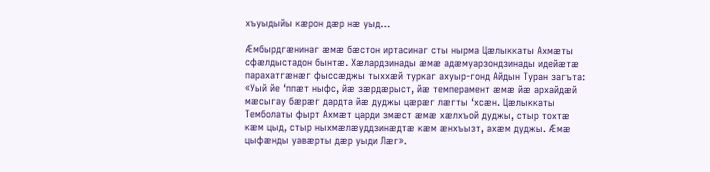хъуыдыйы кæрон дæр нæ уыд…

Æмбырдгæнинаг æмæ бæстон иртасинаг сты нырма Цæлыккаты Ахмæты сфæлдыстадон бынтæ. Хæлардзинады æмæ адæмуарзондзинады идейæтæ парахатгæнæг фыссæджы тыххæй туркаг ахуыр-гонд Айдын Туран загъта: «Уый йе ‘ппæт ныфс, йæ зæрдæрыст, йæ темперамент æмæ йæ архайдæй мæсыгау бæрæг дардта йæ дуджы цæрæг лæгты ‘хсæн. Цæлыккаты Темболаты фырт Ахмæт царди змæст æмæ хæлхъой дуджы, стыр тохтæ кæм цыд, стыр ныхмæлæуддзинæдтæ кæм æнхъызт, ахæм дуджы. Æмæ цыфæнды уавæрты дæр уыди Лæг».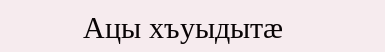Ацы хъуыдытæ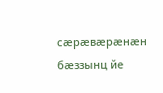сæрæвæрæнæн бæззынц йе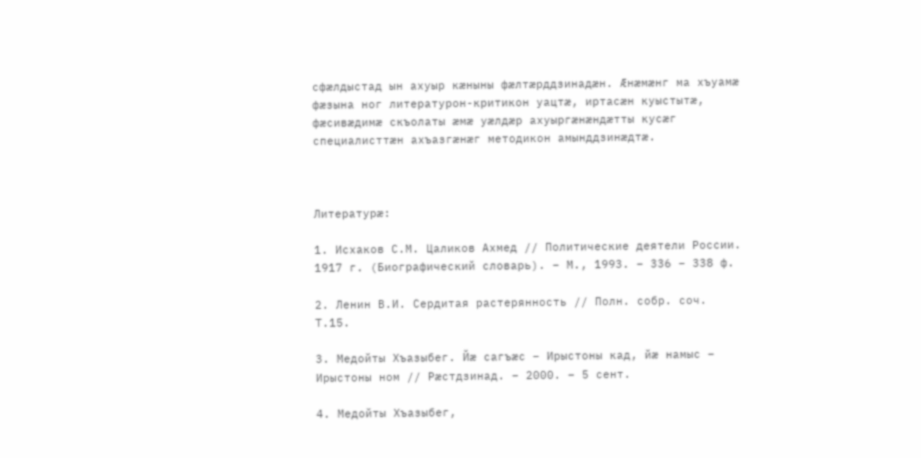сфæлдыстад ын ахуыр кæныны фæлтæрддзинадæн. Æнæмæнг ма хъуамæ фæзына ног литературон-критикон уацтæ, иртасæн куыстытæ, фæсивæдимæ скъолаты æмæ уæлдæр ахуыргæнæндæтты кусæг специалисттæн ахъазгæнæг методикон амынддзинæдтæ.



Литературæ:

1. Исхаков С.М. Цаликов Ахмед // Политические деятели России. 1917 г. (Биографический словарь). – М., 1993. – 336 – 338 ф.

2. Ленин В.И. Сердитая растерянность // Полн. собр. соч. Т.15.

3. Медойты Хъазыбег. Йæ сагъæс – Ирыстоны кад, йæ намыс – Ирыстоны ном // Рæстдзинад. – 2000. – 5 сент.

4. Медойты Хъазыбег,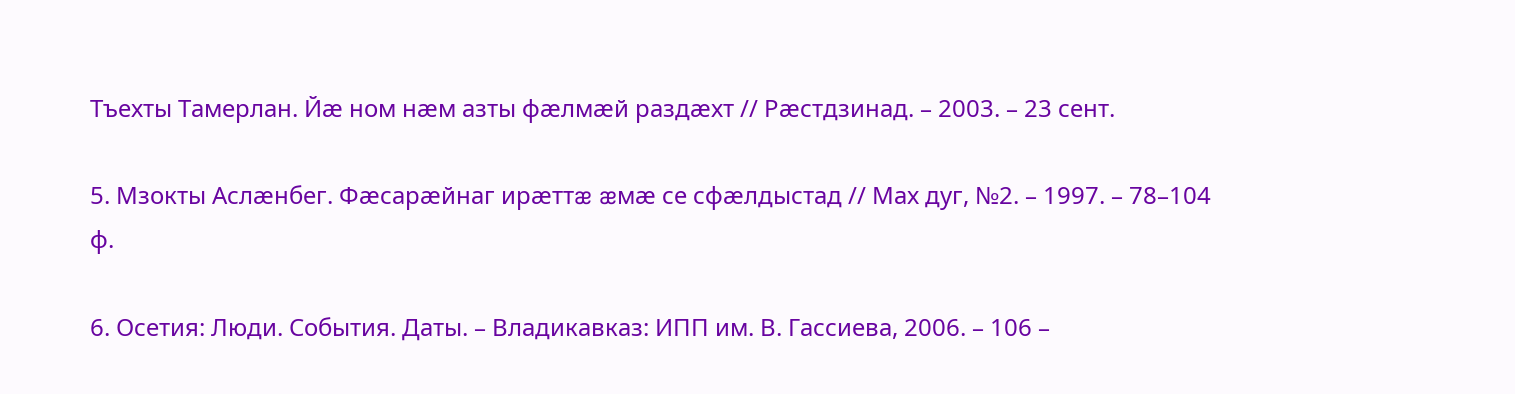Тъехты Тамерлан. Йæ ном нæм азты фæлмæй раздæхт // Рæстдзинад. – 2003. – 23 сент.

5. Мзокты Аслæнбег. Фæсарæйнаг ирæттæ æмæ се сфæлдыстад // Мах дуг, №2. – 1997. – 78–104 ф.

6. Осетия: Люди. События. Даты. – Владикавказ: ИПП им. В. Гассиева, 2006. – 106 –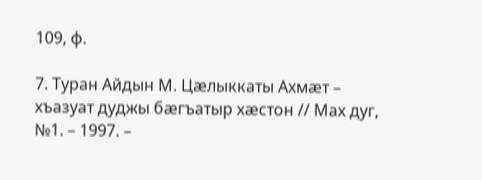109, ф.

7. Туран Айдын М. Цæлыккаты Ахмæт – хъазуат дуджы бæгъатыр хæстон // Мах дуг, №1. – 1997. –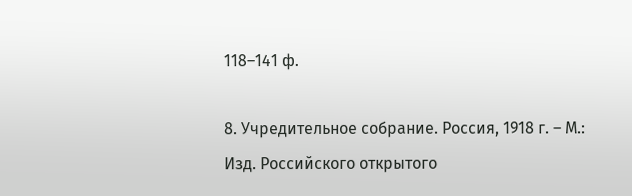118–141 ф.

8. Учредительное собрание. Россия, 1918 г. – М.: Изд. Российского открытого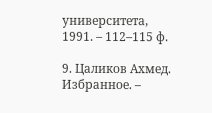университета, 1991. – 112–115 ф.

9. Цаликов Ахмед. Избранное. –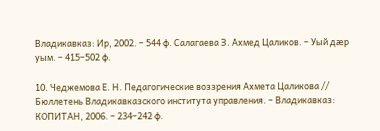Владикавказ: Ир, 2002. – 544 ф. Салагаева З. Ахмед Цаликов. – Уый дæр уым. – 415–502 ф.

10. Чеджемова Е. Н. Педагогические воззрения Ахмета Цаликова // Бюллетень Владикавказского института управления. – Владикавказ: КОПИТАН, 2006. – 234–242 ф.